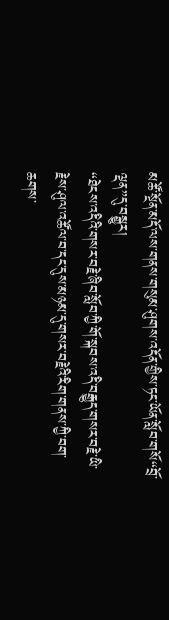མཚོ་སྔོན་མདོ་ལས་གནས་གསུམ་ཤུགས་འདོན་གྱིས་ཏང་ཡོན་སློབ་གསོ“བྲོ་ལྡན”དུ་བསྒྱུར།
“ཐེངས་འདིའི་གསར་བརྗེ་ཞིབ་སློབ་ཀྱི་གོ་སྐབས་འདི་བརྒྱུད་གསར་བརྗེ་ཡི་རྗེས་ཤུལ་འཚོལ་བ་དང་དུས་མཉམ་དུ་གསར་བརྗེའི་རིག་གནས་ཀྱི་བག་ཆགས་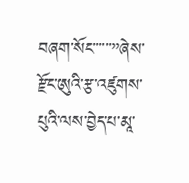བཞག་སོང་་་་་་”ཞེས་རྫོང་ཨུའི་རྩ་འཛུགས་པུའི་ལས་བྱེད་པ་མཱ་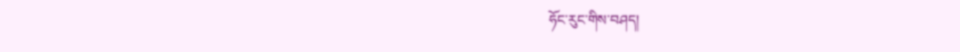ཧོང་རུང་གིས་བཤད།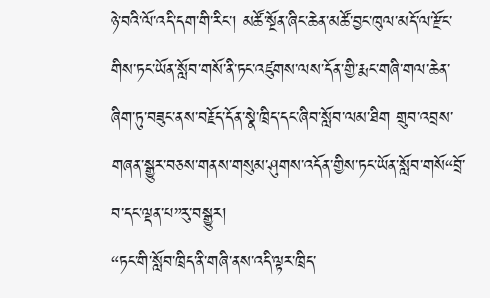ཉེ་བའི་ལོ་འདི་དག་གི་རིང་། མཚོ་སྔོན་ཞིང་ཆེན་མཚོ་བྱང་ཁུལ་མདོ་ལ་རྫོང་གིས་ཏང་ཡོན་སློབ་གསོ་ནི་ཏང་འཛུགས་ལས་དོན་གྱི་རྨང་གཞི་གལ་ཆེན་ཞིག་ཏུ་བཟུང་ནས་བརྗོད་དོན་སྣེ་ཁྲིད་དང་ཞིབ་སློབ་ལམ་ཐིག གྲུབ་འབྲས་གཞན་སྒྱུར་བཅས་གནས་གསུམ་ཤུགས་འདོན་གྱིས་ཏང་ཡོན་སློབ་གསོ“བྲོ་བ་དང་ལྡན་པ”རུ་བསྒྱུར།
“ཏང་གི་སློབ་ཁྲིད་ནི་གཞི་ནས་འདི་ལྟར་ཁྲིད་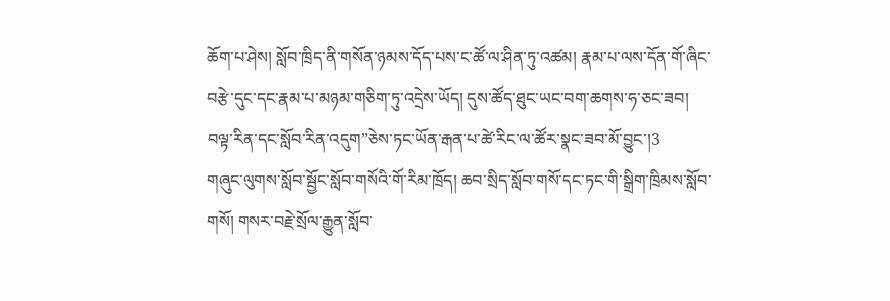ཆོག་པ་ཤེས། སློབ་ཁྲིད་ནི་གསོན་ཉམས་དོད་པས་ང་ཚོ་ལ་ཤིན་ཏུ་འཚམ། རྣམ་པ་ལས་དོན་གོ་ཞིང་བརྩེ་དུང་དང་རྣམ་པ་མཉམ་གཅིག་ཏུ་འདྲེས་ཡོད། དུས་ཚོད་ཐུང་ཡང་བག་ཆགས་ཧ་ཅང་ཟབ། བལྟ་རིན་དང་སློབ་རིན་འདུག”ཅེས་ཏང་ཡོན་རྒན་པ་ཚེ་རིང་ལ་ཚོར་སྣང་ཟབ་མོ་བྱུང་།3
གཞུང་ལུགས་སློབ་སྦྱོང་སློབ་གསོའི་གོ་རིམ་ཁྲོད། ཆབ་སྲིད་སློབ་གསོ་དང་ཏང་གི་སྒྲིག་ཁྲིམས་སློབ་གསོ། གསར་བརྗེ་སྲོལ་རྒྱུན་སློབ་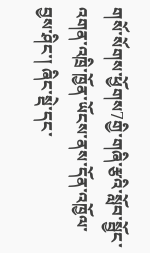གསོ་སོགས་ཕྱོགས7གྱི་གཞི་རྩའི་སློབ་སྦྱོང་འགན་འཁྲི་ཁྱོན་ཡོངས་ནས་དོན་འཁྱོལ་བྱས་ཤིང་། ཞིང་སྡེ་དང་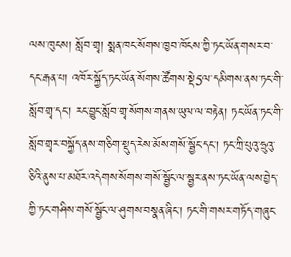ལས་ཁུངས། སློབ་གྲྭ། སྨན་ཁང་སོགས་ཁྱབ་ཁོངས་ཀྱི་ཏང་ཡོན་གསར་བ་དང་རྒན་པ། འཁོར་སྐྱོད་ཏང་ཡོན་སོགས་ཚོགས་སྡེ5ལ་དམིགས་ནས་ཏང་གི་སློབ་གྲྭ་དང་། རང་བྱུང་སློབ་གྲྭ་སོགས་གནས་ཡུལ་ལ་བརྟེན། ཏང་ཡོན་ཏང་གི་སློབ་གྲྭར་བསྐྱོད་ནས་གཅིག་སྡུད་རེས་མོས་གསོ་སྦྱོང་དང་། ཏང་ཀྲི་པུའུ་ཧྲུའུ་ཅིའི་ནུས་པ་མཐོར་འདེགས་སོགས་གསོ་སྦྱོང་ལ་སྦྱར་ནས་ཏང་ཡོན་ལས་བྱེད་ཀྱི་ཏང་གཤིས་གསོ་སྦྱོང་ལ་ཤུགས་བསྣན་ཞིང་། ཏང་གི་གསར་གཏོད་གཞུང་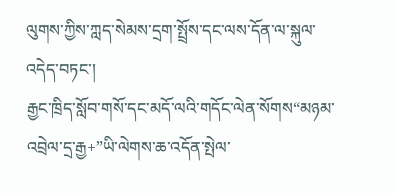ལུགས་ཀྱིས་ཀླད་སེམས་དྲག་སྤྲོས་དང་ལས་དོན་ལ་སྐུལ་འདེད་བཏང་།
རྒྱང་ཁྲིད་སློབ་གསོ་དང་མདོ་ལའི་གདོང་ལེན་སོགས“མཉམ་འབྲེལ་དྲ་རྒྱ+”ཡི་ལེགས་ཆ་འདོན་སྤེལ་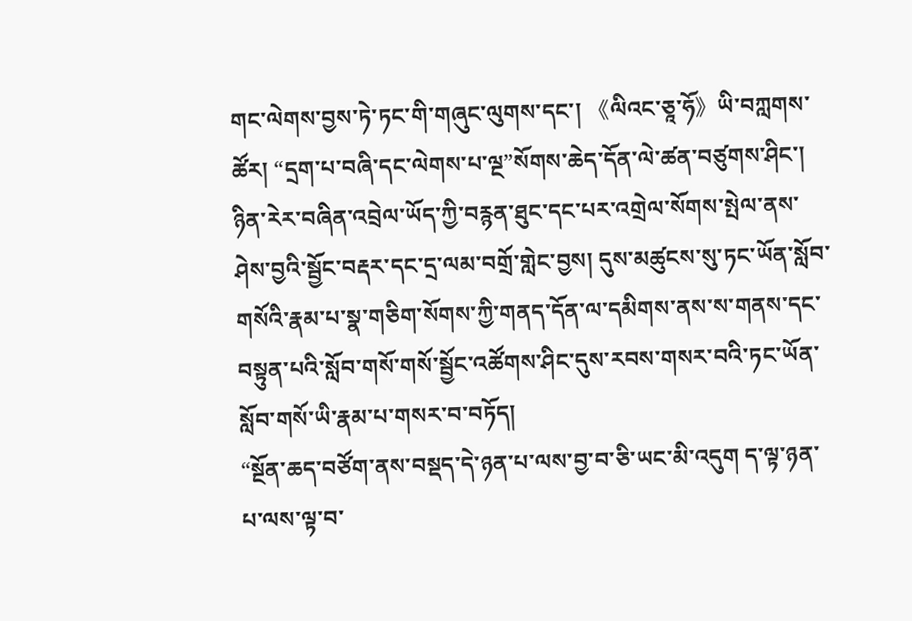གང་ལེགས་བྱས་ཏེ་ཏང་གི་གཞུང་ལུགས་དང་། 《ལིའང་ཅཱ་ཧོ》ཡི་བཀླགས་ཚོར། “དྲག་པ་བཞི་དང་ལེགས་པ་ལྔ”སོགས་ཆེད་དོན་ལེ་ཚན་བཙུགས་ཤིང་། ཉིན་རེར་བཞིན་འབྲེལ་ཡོད་ཀྱི་བརྙན་ཐུང་དང་པར་འགྲེལ་སོགས་སྤེལ་ནས་ཤེས་བྱའི་སྦྱོང་བརྡར་དང་དྲ་ལམ་བགྲོ་གླེང་བྱས། དུས་མཚུངས་སུ་ཏང་ཡོན་སློབ་གསོའི་རྣམ་པ་སྣ་གཅིག་སོགས་ཀྱི་གནད་དོན་ལ་དམིགས་ནས་ས་གནས་དང་བསྟུན་པའི་སློབ་གསོ་གསོ་སྦྱོང་འཚོགས་ཤིང་དུས་རབས་གསར་བའི་ཏང་ཡོན་སློབ་གསོ་ཡི་རྣམ་པ་གསར་བ་བཏོད།
“སྔོན་ཆད་བཙོག་ནས་བསྡད་དེ་ཉན་པ་ལས་བྱ་བ་ཅི་ཡང་མི་འདུག ད་ལྟ་ཉན་པ་ལས་ལྟ་བ་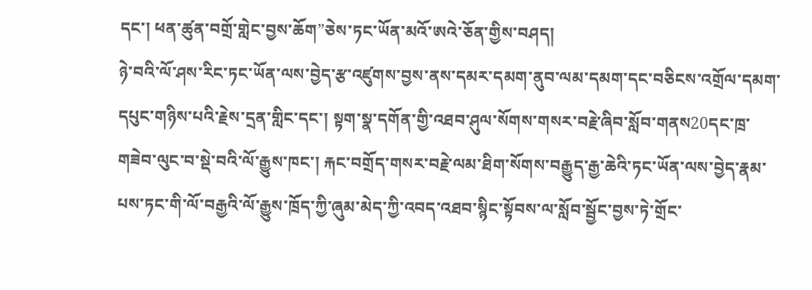དང་། ཕན་ཚུན་བགྲོ་གླེང་བྱས་ཆོག”ཅེས་ཏང་ཡོན་མའོ་ཨའེ་ཅོན་གྱིས་བཤད།
ཉེ་བའི་ལོ་ཤས་རིང་ཏང་ཡོན་ལས་བྱེད་རྩ་འཛུགས་བྱས་ནས་དམར་དམག་ནུབ་ལམ་དམག་དང་བཅིངས་འགྲོལ་དམག་དཔུང་གཉིས་པའི་རྗེས་དྲན་གླིང་དང་། སྟག་སྣ་དགོན་གྱི་འཐབ་ཤུལ་སོགས་གསར་བརྗེ་ཞིབ་སློབ་གནས20དང་ཁྲ་གཟེབ་ལུང་བ་སྡེ་བའི་ལོ་རྒྱུས་ཁང་། རྐང་བགྲོད་གསར་བརྗེ་ལམ་ཐིག་སོགས་བརྒྱུད་རྒྱ་ཆེའི་ཏང་ཡོན་ལས་བྱེད་རྣམ་པས་ཏང་གི་ལོ་བརྒྱའི་ལོ་རྒྱུས་ཁྲོད་ཀྱི་ཞུམ་མེད་ཀྱི་འབད་འཐབ་སྙིང་སྟོབས་ལ་སློབ་སྦྱོང་བྱས་ཏེ་གྲོང་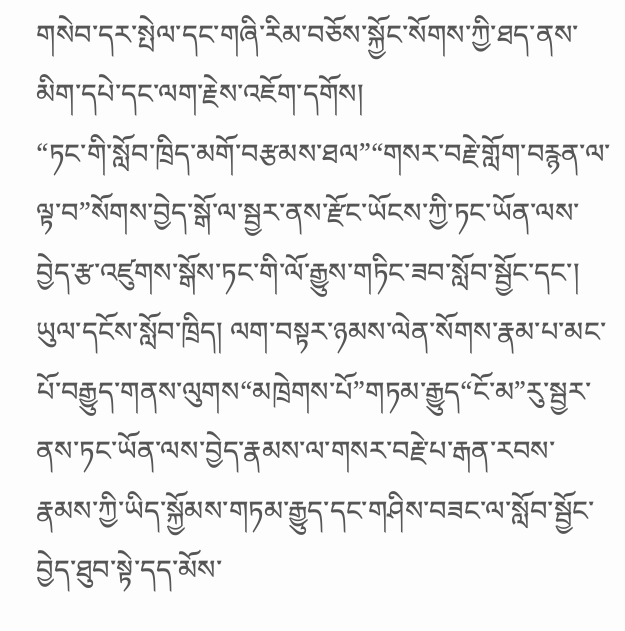གསེབ་དར་སྤེལ་དང་གཞི་རིམ་བཅོས་སྐྱོང་སོགས་ཀྱི་ཐད་ནས་མིག་དཔེ་དང་ལག་རྗེས་འཇོག་དགོས།
“ཏང་གི་སློབ་ཁྲིད་མགོ་བརྩམས་ཐལ”“གསར་བརྗེ་གློག་བརྙན་ལ་ལྟ་བ”སོགས་བྱེད་སྒོ་ལ་སྦྱར་ནས་རྫོང་ཡོངས་ཀྱི་ཏང་ཡོན་ལས་བྱེད་རྩ་འཛུགས་སྒོས་ཏང་གི་ལོ་རྒྱུས་གཏིང་ཟབ་སློབ་སྦྱོང་དང་། ཡུལ་དངོས་སློབ་ཁྲིད། ལག་བསྟར་ཉམས་ལེན་སོགས་རྣམ་པ་མང་པོ་བརྒྱུད་གནས་ལུགས“མཁྲེགས་པོ”གཏམ་རྒྱུད“ངོ་མ”རུ་སྦྱར་ནས་ཏང་ཡོན་ལས་བྱེད་རྣམས་ལ་གསར་བརྗེ་པ་རྒན་རབས་རྣམས་ཀྱི་ཡིད་སྐྱོམས་གཏམ་རྒྱུད་དང་གཤིས་བཟང་ལ་སློབ་སྦྱོང་བྱེད་ཐུབ་སྟེ་དད་མོས་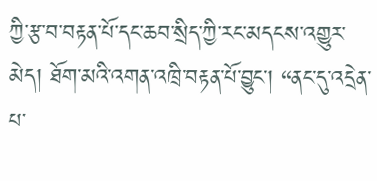ཀྱི་རྩ་བ་བརྟན་པོ་དང་ཆབ་སྲིད་ཀྱི་རང་མདངས་འགྱུར་མེད། ཐོག་མའི་འགན་འཁྲི་བརྟན་པོ་བྱུང་། “ནང་དུ་འདྲེན་པ་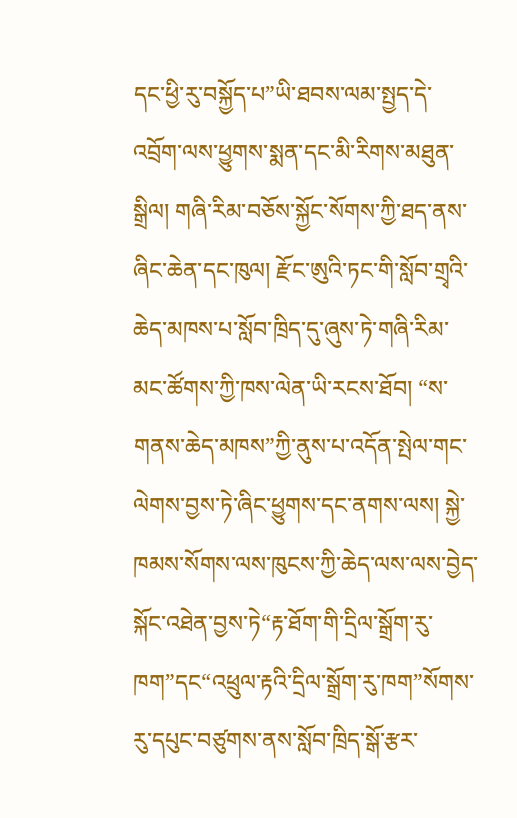དང་ཕྱི་རུ་བསྐྱོད་པ”ཡི་ཐབས་ལམ་སྤྱད་དེ་འབྲོག་ལས་ཕྱུགས་སྨན་དང་མི་རིགས་མཐུན་སྒྲིལ། གཞི་རིམ་བཅོས་སྐྱོང་སོགས་ཀྱི་ཐད་ནས་ཞིང་ཆེན་དང་ཁུལ། རྫོང་ཨུའི་ཏང་གི་སློབ་གྲྭའི་ཆེད་མཁས་པ་སློབ་ཁྲིད་དུ་ཞུས་ཏེ་གཞི་རིམ་མང་ཚོགས་ཀྱི་ཁས་ལེན་ཡི་རངས་ཐོབ། “ས་གནས་ཆེད་མཁས”ཀྱི་ནུས་པ་འདོན་སྤེལ་གང་ལེགས་བྱས་ཏེ་ཞིང་ཕྱུགས་དང་ནགས་ལས། སྐྱེ་ཁམས་སོགས་ལས་ཁུངས་ཀྱི་ཆེད་ལས་ལས་བྱེད་སྐོང་འཐེན་བྱས་ཏེ“རྟ་ཐོག་གི་དྲིལ་སྒྲོག་རུ་ཁག”དང“འཕྲུལ་རྟའི་དྲིལ་སྒྲོག་རུ་ཁག”སོགས་རུ་དཔུང་བཙུགས་ནས་སློབ་ཁྲིད་སྒོ་རྩར་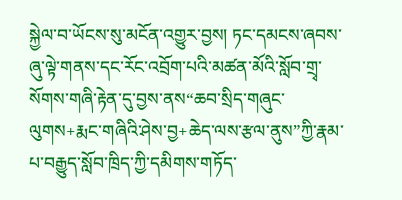སྐྱེལ་བ་ཡོངས་སུ་མངོན་འགྱུར་བྱས། ཏང་དམངས་ཞབས་ཞུ་ལྟེ་གནས་དང་རོང་འབྲོག་པའི་མཚན་མོའི་སློབ་གྲྭ་སོགས་གཞི་རྟེན་དུ་བྱས་ནས“ཆབ་སྲིད་གཞུང་ལུགས+རྨང་གཞིའི་ཤེས་བྱ+ཆེད་ལས་རྩལ་ནུས”ཀྱི་རྣམ་པ་བརྒྱུད་སློབ་ཁྲིད་ཀྱི་དམིགས་གཏོད་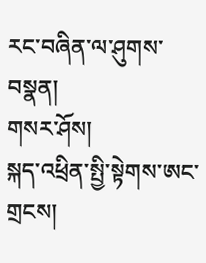རང་བཞིན་ལ་ཤུགས་བསྣན།
གསར་ཤོས།
སྐད་འཕྲིན་སྤྱི་སྟེགས་ཨང་གྲངས།